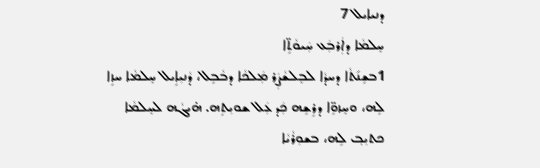ܕܢܝܐܝܠ 7
ܚܸܠܡܵܐ ܕܐܲܪܒܲܥ ܚܲܝܘܵܬܹ̈ܐ
1ܒܫܹܢ݇ܬܵܐ ܕܚܕܵܐ ܠܒܸܠܫܵܨܲܪ ܡܲܠܟܵܐ ܕܒܵܒܹܠ، ܕܵܢܝܼܐܹܝܠ ܚܸܠܡܵܐ ܚܙܹܐ ܠܹܗ، ܘܚܸܙܘܹ̈ܐ ܕܪܹܫܹܗ ܟܲܕ ܥܲܠ ܫܘܝܼܬܹܗ. ܗ̇ܝܓܵܗ ܠܚܸܠܡܵܐ ܟܬܝܼܒ݂ ܠܹܗ، ܒܫܘܼܪܵܝܵܐ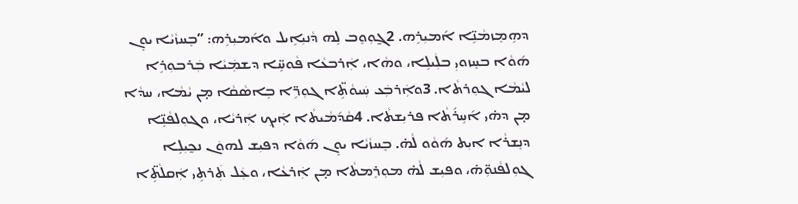ܕܗܹܡܸܙܡܵܢܹ̈ܐ ܐ݇ܡܝܼܪܹܗ. 2ܓ̰ܘܼܘܸܒ ܠܹܗ ܕܵܢܝܼܐܹܝܠ ܘܐ݇ܡܝܼܪܹܗ: ”ܒܸܚܙܵܝܵܐ ܝܘܸܢ ܗ݇ܘܵܐ ܒܚܸܙܘܝܼ ܒܠܲܝܠܹܐ، ܘܗܵܐ، ܐܲܪܒܥܵܐ ܦܵܘܚܹ̈ܐ ܕܫܡܲܝܵܐ ܒܲܪܒܘܼܪܹܐ ܠܝܵܡܵܐ ܓܘܼܪܬܵܐ. 3ܘܐܲܪܒܲܥ ܚܲܝܘܵܬܹ̈ܐ ܓܘܼܪܹ̈ܐ ܒܹܐܣܵܩܵܐ ܡ̣ܢ ܝܵܡܵܐ، ܚܕܵܐ ܡ̣ܢ ܕܗ̇ܝ ܐ݇ܚܹܪ݇ܬܵܐ ܦܪܝܼܫܬܵܐ. 4ܩܵܕ݇ܡܵܝܬܵܐ ܐܲܝܟ݂ ܐܲܪܝܵܐ، ܘܓܘܼܠܦܵܢܹ̈ܐ ܕܢܸܫܪܵܐ ܐܝܼܬ ܗ݇ܘܵܘ ܠܵܗ̇. ܒܸܚܙܵܝܵܐ ܝܘܸܢ ܗ݇ܘܵܐ ܕܦܝܼܫ ܠܗܘܿܢ ܢܟ̰ܝܼܠܹܐ ܓܘܼܠܦܵܢܘܼ̈ܗ̇، ܘܦܝܼܫ ܠܵܗ̇ ܡܘܼܪܸܡܬܵܐ ܡ̣ܢ ܐܲܪܥܵܐ، ܘܥܲܠ ܬܲܪܬܹܝ ܐܲܩܠܵܬܹ̈ܐ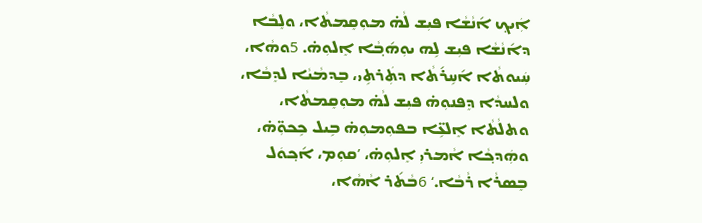ܐܲܝܟ݂ ܐ݇ܢܵܫܵܐ ܦܝܼܫ ܠܵܗ̇ ܡܘܼܩܸܡܬܵܐ، ܘܠܸܒܵܐ ܕܐ݇ܢܵܫܵܐ ܦܝܼܫ ܠܹܗ ܝܘܼܗ݇ܒ݂ܵܐ ܐܸܠܘܼܗ̇. 5ܘܗܵܐ، ܚܲܝܘܬܵܐ ܐ݇ܚܹܪ݇ܬܵܐ ܕܬܲܪܬܹܝ، ܒܸܕܡܵܝܵܐ ܠܕܸܒܵܐ، ܘܠܚܕܵܐ ܕܸܦܢܘܼܗ̇ ܦܝܼܫ ܠܵܗ̇ ܡܘܼܩܸܡܬܵܐ، ܘܬܠܵܬܵܐ ܐܸܠܥܹ̈ܐ ܒܦܘܼܡܘܼܗ̇ ܒܹܝܠ ܟܹܟܘܼ̈ܗ̇، ܘܗܲܕܟ݂ܵܐ ܐܵܡܪܝܼ ܐܸܠܘܼܗ̇، ’ܩܘܼܡ، ܐ݇ܟ݂ܘܿܠ ܒܸܣܪܵܐ ܪܵܒܵܐ.‘ 6ܒܵܬ݇ܪ ܐܵܗܵܐ،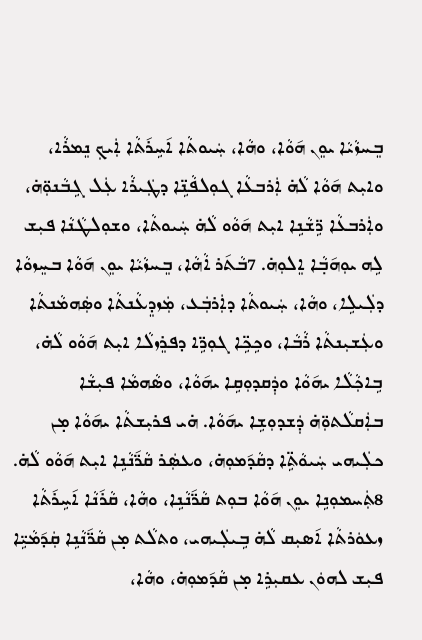ܒܸܚܙܵܝܵܐ ܝܘܸܢ ܗ݇ܘܵܐ، ܘܗܵܐ، ܚܲܝܘܬܵܐ ܐ݇ܚܹܪ݇ܬܵܐ ܐܲܝܟ݂ ܢܸܡܪܵܐ، ܘܐܝܼܬ ܗ݇ܘܵܐ ܠܵܗ̇ ܐܲܪܒܥܵܐ ܓܘܼܠܦܵܢܹ̈ܐ ܕܛܲܝܪܵܐ ܥܲܠ ܓܹܒܵܢܘܼ̈ܗ̇، ܘܐܲܪܒܥܵܐ ܪܹ̈ܫܵܢܹܐ ܐܝܼܬ ܗ݇ܘܵܘ ܠܵܗ̇ ܚܲܝܘܬܵܐ، ܘܫܘܼܠܛܵܢܵܐ ܦܝܼܫ ܠܹܗ ܝܘܼܗ݇ܒ݂ܵܐ ܐܸܠܘܼܗ̇. 7ܒܵܬ݇ܪ ܐܵܗܵܐ، ܒܸܚܙܵܝܵܐ ܝܘܸܢ ܗ݇ܘܵܐ ܒܚܸܙܘܵܐ ܕܠܲܝܠܹܐ، ܘܗܵܐ، ܚܲܝܘܬܵܐ ܕܐܲܪܒܲܥ، ܡܲܙܕܸܥܵܢܬܵܐ ܘܣܲܗܡܵܢܬܵܐ ܘܥܲܫܝܼܢܬܵܐ ܪܵܒܵܐ، ܘܟܹܟܹ̈ܐ ܓܘܼܪܹ̈ܐ ܕܦܪܸܙܠܵܐ ܐܝܼܬ ܗ݇ܘܵܘ ܠܵܗ̇، ܒܹܐܟ݂ܵܠܵܐ ܝܗ݇ܘܵܐ ܘܕܲܩܕܘܼܩܹܐ ܝܗ݇ܘܵܐ، ܘܣܵܗܡܵܐ ܦܝܼܫܵܐ ܒܐܲܩܠܵܬܘܼ̈ܗ̇ ܕܲܫܕܘܼܫܹܐ ܝܗ݇ܘܵܐ. ܗ̇ܝ ܦܪܝܼܫܬܵܐ ܝܗ݇ܘܵܐ ܡ̣ܢ ܟܠܲܝܗܝ ܚܲܝܘܵܬܹ̈ܐ ܕܩܵܕ݇ܡܘܼܗ̇، ܘܥܣܲܪ ܩܵܪ̈݇ܢܵܢܹܐ ܐܝܼܬ ܗ݇ܘܵܘ ܠܵܗ̇. 8ܬܲܚܡܘܼܢܹܐ ܝܘܸܢ ܗ݇ܘܵܐ ܒܘܼܬ ܩܵܪ̈݇ܢܵܢܹܐ، ܘܗܵܐ، ܩܵܪ݇ܢܵܐ ܐ݇ܚܹܪ݇ܬܵܐ ܙܥܘܿܪܬܵܐ ܐ݇ܣܝܼܩ ܠܵܗ̇ ܒܹܝܠܲܝܗܝ، ܘܬܠܵܬ ܡ̣ܢ ܩܵܪ̈݇ܢܵܢܹܐ ܩܲܕ݇ܡܵܝܹ̈ܐ ܦܝܼܫ ܠܗܘܿܢ ܥܩܝܼܪܹܐ ܡ̣ܢ ܩܵܕ݇ܡܘܼܗ̇، ܘܗܵܐ،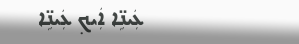ܥܲܝܢܹ̈ܐ ܐܲܝܟ݂ ܥܲܝܢܹ̈ܐ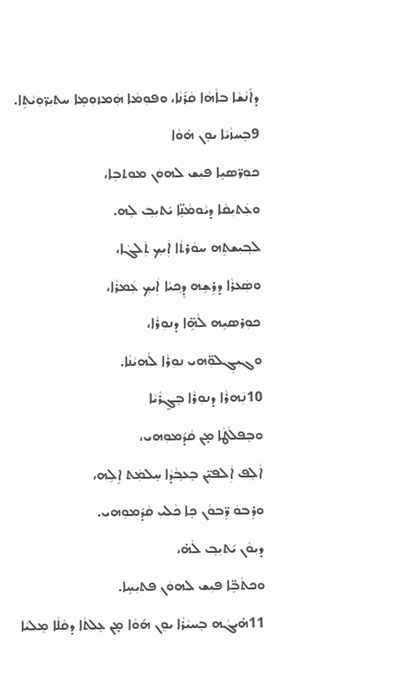ܕܐ݇ܢܵܫܵܐ ܒܐܵܗܵܐ ܩܵܪ݇ܢܵܐ، ܘܦܘܼܡܵܐ ܗܲܡܙܘܼܡܹܐ ܚܬܝܼܪ̈ܘܼܝܵܬܹܐ.
9ܒܸܚܙܵܝܵܐ ܝܘܸܢ ܗ݇ܘܵܐ
ܟܘܼܪ̈ܣܝܹܐ ܦܝܼܫ ܠܗܘܿܢ ܡܘܼܬܒܹܐ،
ܘܥܲܬܝܼܩܵܐ ܕܝܵܘܡܵܢܹ̈ܐ ܝ݇ܬܝܼܒ݂ ܠܹܗ.
ܠܒ݂ܝܼܫܬܹܗ ܚܘܵܪܬܵܐ ܐܲܝܟ݂ ܬܲܠܓܵܐ،
ܘܣܲܥܪܵܐ ܕܪܹܫܹܗ ܕܸܟ݂ܝܵܐ ܐܲܝܟ݂ ܥܲܡܪܵܐ،
ܟܘܼܪܣܝܹܗ ܠܵܗܹ̈ܐ ܕܢܘܼܪܵܐ،
ܘܓܝܼܓ݂ܠܘܼ̈ܗܝ ܢܘܼܪܵܐ ܠܵܗܝܵܢܵܐ.
10ܢܲܗܪܵܐ ܕܢܘܼܪܵܐ ܒܸܓ̰ܪܵܝܵܐ
ܘܒܸܦܠܵܛܵܐ ܡ̣ܢ ܩܵܕ݇ܡܘܼܗܝ،
ܐܵܠܸܦ ܐܲܠܦܝܼ̈ܢ ܒܸܥܒ݂ܵܕܵܐ ܚܸܠܡܲܬ ܐܸܠܹܗ،
ܘܪܸܒܘܿ ܪܸ̈ܒܘܵܢ ܟܹܐ ܟܵܠܝܼ ܩܵܕ݇ܡܘܼܗܝ.
ܕܝܼܘܵܢ ܝ݇ܬܝܼܒ݂ ܠܵܗ̇،
ܘܟܬܵܒܹ̈ܐ ܦܝܼܫ ܠܗܘܿܢ ܦܬܝܼܚܹܐ.
11ܗ̇ܝܓܵܗ ܒܸܚܝܵܪܵܐ ܝܘܸܢ ܗ݇ܘܵܐ ܡ̣ܢ ܥܸܠܬܵܐ ܕܩܵܠܵܐ ܡܸܠܝܵܐ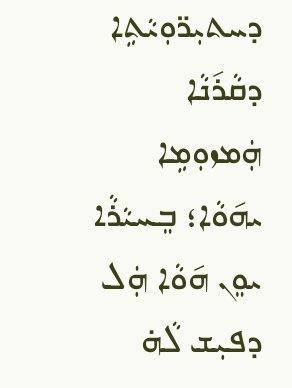ܕܚܬܝܼܪ̈ܘܼܝܵܬܹܐ ܕܩܵܪ݇ܢܵܐ ܗܲܡܙܘܼܡܹܐ ܝܗ݇ܘܵܐ؛ ܒܸܚܝܵܪܵܐ ܝܘܸܢ ܗ݇ܘܵܐ ܗܲܠ ܕܦܝܼܫ ܠܵܗ̇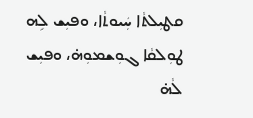ܩܛܝܼܠܬܵܐ ܚܲܝܘܬܵܐ، ܘܦܝܼܫ ܠܹܗ ܛܘܼܠܩܵܐ ܓܘܼܫܡܘܼܗ̇، ܘܦܝܼܫ ܠܵܗ̇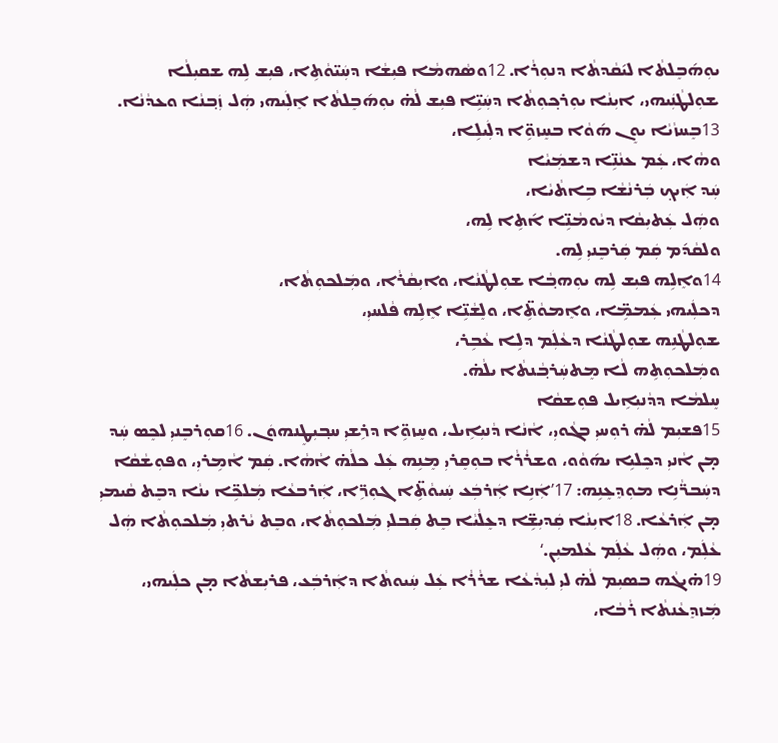ܝܘܼܗ݇ܒܸܠܬܵܐ ܠܝ݇ܩܵܕܬܵܐ ܕܢܘܼܪܵܐ. 12ܘܣܵܗܡܵܐ ܦܝܼܫܵܐ ܕܚܲܝ̈ܘܵܬܹܐ، ܦܝܼܫ ܠܹܗ ܫܩܝܼܠܵܐ ܫܘܼܠܛܵܢܲܝܗܝ، ܐܝܼܢܵܐ ܝܘܼܪܟ݂ܘܼܬܵܐ ܕܚܲܝܹ̈ܐ ܦܝܼܫ ܠܵܗ̇ ܝܘܼܗ݇ܒܸܠܬܵܐ ܐܸܠܲܝܗܝ ܗܲܠ ܙܲܒ݂ܢܵܐ ܘܥܕܵܢܵܐ.
13ܒܸܚܙܵܝܵܐ ܝܘܸܢ ܗ݇ܘܵܐ ܒܚܸܙܘܹ̈ܐ ܕܠܲܝܠܹܐ،
ܘܗܵܐ، ܥܲܡ ܥܢܵܢܹ̈ܐ ܕܫܡܲܝܵܐ
ܚܲܕ ܐܲܝܟ݂ ܒܲܪܢܵܫܵܐ ܒܹܐܬܵܝܵܐ،
ܘܗܲܠ ܥܲܬܝܼܩܵܐ ܕܝܵܘܡܵܢܹ̈ܐ ܐ݇ܬܹܐ ܠܹܗ،
ܘܠܩܵܕ݇ܡ ܩܲܡ ܩܲܪܒܸܢܝܼ ܠܹܗ.
14ܘܐܸܠܹܗ ܦܝܼܫ ܠܹܗ ܝܘܼܗܒ݂ܵܐ ܫܘܼܠܛܵܢܵܐ، ܘܐܝܼܩܵܪܵܐ، ܘܡܲܠܟܘܼܬܵܐ،
ܕܟܠܲܝܗܝ ܥܲܡܡܹ̈ܐ، ܘܐܸܡܘܵܬܹ̈ܐ، ܘܠܸܫܵܢܹ̈ܐ ܐܸܠܹܗ ܦܵܠܚܝܼ،
ܫܘܼܠܛܵܢܹܗ ܫܘܼܠܛܵܢܵܐ ܕܥܵܠܲܡ ܕܠܹܐ ܥܵܒܹܪ،
ܘܡܲܠܟܘܼܬܹܗ ܠܵܐ ܡܸܬܚܲܪܒ݂ܵܢܬܵܐ ܝܠܵܗ̇.
ܚܸܠܡܵܐ ܕܕܵܢܝܼܐܹܝܠ ܦܘܼܫܩܵܐ
15ܦܫܝܼܡ ܠܵܗ̇ ܪܘܼܚܝܼ ܒܓܵܘܝܼ، ܐܵܢܵܐ ܕܵܢܝܼܐܹܝܠ، ܘܚܸܙܘܹ̈ܐ ܕܪܹܫܝܼ ܚܒ݂ܝܼܛܸܢܗܘܿܢ. 16ܩܘܼܪܒܸܢܝܼ ܠܟܸܣ ܚܲܕ ܡ̣ܢ ܐܵܢܝܼ ܕܟܸܠܝܹܐ ܝܗ݇ܘܵܘ، ܘܫܪܵܪܵܐ ܒܘܼܩܸܪܝܼ ܡܸܢܹܗ ܥܲܠ ܟܠܵܗ̇ ܐܵܗܵܐ. ܩܲܡ ܐܵܡܹܪܝܼ، ܘܦܘܼܫܵܩܵܐ ܕܚܲܒܪ̈ܵܢܹܐ ܡܘܼܕܸܥܸܢܹܗ: 17’ܐܲܢܹܐ ܐܲܪܒܲܥ ܚܲܝܘܵܬܹ̈ܐ ܓܘܼܪܹ̈ܐ، ܐܲܪܒܥܵܐ ܡܲܠܟܹ̈ܐ ܝܢܵܐ ܕܒܸܬ ܩܵܝܡܝܼ ܡ̣ܢ ܐܲܪܥܵܐ. 18ܐܝܼܢܵܐ ܩܲܕܝܼܫܹ̈ܐ ܕܥܸܠܵܝܵܐ ܒܸܬ ܩܲܒܠܝܼ ܡܲܠܟܘܼܬܵܐ، ܘܒܸܬ ܝܵܪܬܝܼ ܡܲܠܟܘܼܬܵܐ ܗܲܠ ܥܵܠܲܡ، ܘܗܲܠ ܥܵܠܲܡ ܥܵܠܡܝܼܢ.‘
19ܗ̇ܝܓܵܗ ܒܣܝܼܡ ܠܵܗ̇ ܠܝܼ ܠܝܼܕܵܥܵܐ ܫܪܵܪܵܐ ܥܲܠ ܚܲܝܘܬܵܐ ܕܐܲܪܒܲܥ، ܦܪܝܼܫܬܵܐ ܡ̣ܢ ܟܠܲܝܗܝ، ܡܲܙܕܸܥܵܢܬܵܐ ܪܵܒܵܐ،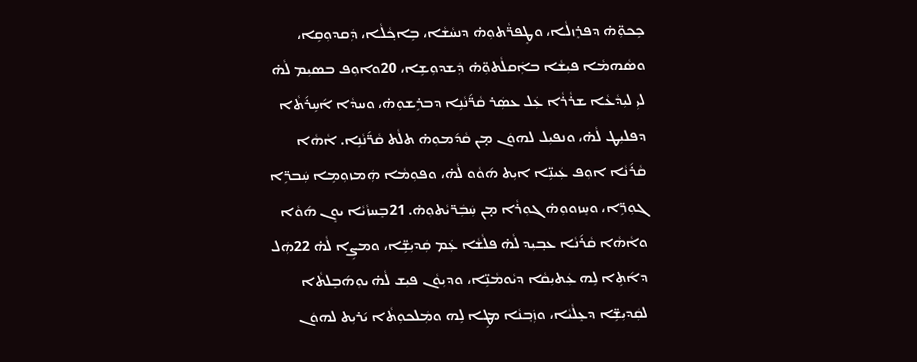ܟܹܟܘܼ̈ܗ̇ ܕܦܪܸܙܠܵܐ، ܘܛܸܦܪ̈ܵܬܘܼܗ̇ ܕܢܚܵܫܵܐ، ܒܹܐܟ݂ܵܠܵܐ، ܕܲܩܕܘܼܩܹܐ، ܘܣܵܗܡܵܐ ܦܝܼܫܵܐ ܒܐܲܩܠܵܬܘܼ̈ܗ̇ ܕܲܫܕܘܼܫܹܐ، 20ܘܐܘܼܦ ܒܣܝܼܡ ܠܵܗ̇ ܠܝܼ ܠܝܼܕܵܥܵܐ ܫܪܵܪܵܐ ܥܲܠ ܥܣܲܪ ܩܵܪ̈݇ܢܵܢܹܐ ܕܒܪܹܫܘܼܗ̇، ܘܚܕܵܐ ܐ݇ܚܹܪ݇ܬܵܐ ܕܦܠܝܼܛ ܠܵܗ̇، ܘܢܦܝܼܠ ܠܗܘܿܢ ܡ̣ܢ ܩܵܕ݇ܡܘܼܗ̇ ܬܠܵܬ ܩܵܪ̈݇ܢܵܢܹܐ. ܐܵܗܵܐ ܩܵܪ݇ܢܵܐ ܐܘܼܦ ܥܲܝܢܹ̈ܐ ܐܝܼܬ ܗ݇ܘܵܘ ܠܵܗ̇، ܘܦܘܼܡܵܐ ܗܲܡܙܘܼܡܹܐ ܚܲܒܪܹ̈ܐ ܓܘܼܪܹ̈ܐ، ܘܚܸܙܘܘܼܗ̇ ܓܘܼܪܵܐ ܡ̣ܢ ܚܲܒܲܪ̈ܝܵܬܘܼܗ̇. 21ܒܸܚܙܵܝܵܐ ܝܘܸܢ ܗ݇ܘܵܐ ܘܐܵܗܵܐ ܩܵܪ݇ܢܵܐ ܥܒ݂ܝܼܕ ܠܵܗ̇ ܦܠܵܫܵܐ ܥܲܡ ܩܲܕܝܼܫܹ̈ܐ، ܘܡܨܹܐ ܠܵܗ̇ 22ܗܲܠ ܕܐ݇ܬܹܐ ܠܹܗ ܥܲܬܝܼܩܵܐ ܕܝܵܘܡܵܢܹ̈ܐ، ܘܕܝܼܘܵܢ ܦܝܼܫ ܠܵܗ̇ ܝܘܼܗ݇ܒܸܠܬܵܐ ܠܩܲܕܝܼܫܹ̈ܐ ܕܥܸܠܵܝܵܐ، ܘܙܲܒ݂ܢܵܐ ܡܛܹܐ ܠܹܗ ܘܡܲܠܟܘܼܬܵܐ ܝ݇ܪܝܼܬ ܠܗܘܿܢ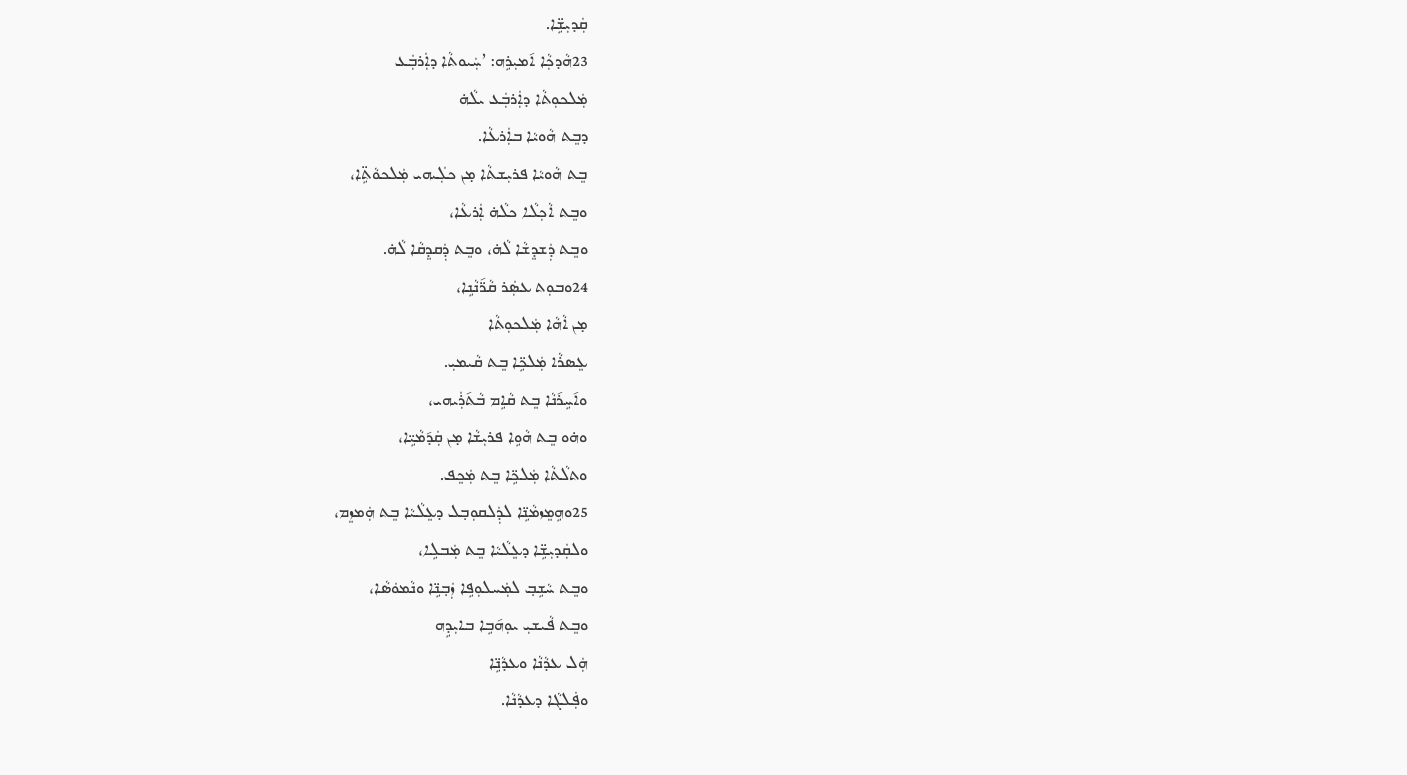ܩܲܕܝܼܫܹ̈ܐ.
23ܗܵܕܟ݂ܵܐ ܐ݇ܡܝܼܪܹܗ: ’ܚܲܝܘܬܵܐ ܕܐܲܪܒܲܥ
ܡܲܠܟܘܼܬܵܐ ܕܐܲܪܒܲܥ ܝܠܵܗ̇
ܕܒܸܬ ܗܵܘܝܵܐ ܒܐܲܪܥܵܐ.
ܒܸܬ ܗܵܘܝܵܐ ܦܪܝܼܫܬܵܐ ܡ̣ܢ ܟܠܲܝܗܝ ܡܲܠܟܘܵܬܹ̈ܐ،
ܘܒܸܬ ܐܵܟ݂ܠܵܐ ܟܠܵܗ̇ ܐܲܪܥܵܐ،
ܘܒܸܬ ܕܲܫܕܸܫܵܐ ܠܵܗ̇، ܘܒܸܬ ܕܲܩܕܸܩܵܐ ܠܵܗ̇.
24ܘܒܘܼܬ ܥܣܲܪ ܩܵܪ̈݇ܢܵܢܹܐ،
ܡ̣ܢ ܐܵܗܵܐ ܡܲܠܟܘܼܬܵܐ
ܥܸܣܪܵܐ ܡܲܠܟܹ̈ܐ ܒܸܬ ܩܵܝܡܝܼ.
ܘܐ݇ܚܹܪ݇ܢܵܐ ܒܸܬ ܩܵܐܹܡ ܒܵܬ݇ܪܲܝܗܝ،
ܘܗ̇ܘ ܒܸܬ ܗܵܘܹܐ ܦܪܝܼܫܵܐ ܡ̣ܢ ܩܲܕ݇ܡܵܝܹ̈ܐ،
ܘܬܠܵܬܵܐ ܡܲܠܟܹ̈ܐ ܒܸܬ ܡܲܟܸܦ.
25ܘܗܹܡܸܙܡܵܢܹ̈ܐ ܠܕܲܠܩܘܼܒ݂ܠ ܕܥܸܠܵܝܵܐ ܒܸܬ ܗܲܡܙܸܡ،
ܘܠܩܲܕܝܼܫܹ̈ܐ ܕܥܸܠܵܝܵܐ ܒܸܬ ܡܲܒܠܹܐ،
ܘܒܸܬ ܚܵܫܹܒ݂ ܠܡܲܚܠܘܼܦܹܐ ܙܲܒ݂ܢܹ̈ܐ ܘܢܵܡܘܿܣܵܐ،
ܘܒܸܬ ܦܵܝܫܝܼ ܝܘܼܗ݇ܒܹܐ ܒܐܝܼܕܹܗ
ܗܲܠ ܥܕܵܢܵܐ ܘܥܕܵܢܹ̈ܐ
ܘܦܲܠܓܵܐ ܕܥܕܵܢܵܐ.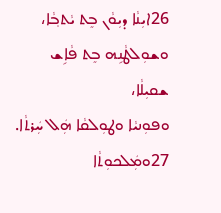26ܐܝܼܢܵܐ ܕܝܼܘܵܢ ܒܸܬ ܝܵܬܒ݂ܵܐ، ܘܫܘܼܠܛܵܢܹܗ ܒܸܬ ܦܵܐܹܫ ܫܩܝܼܠܵܐ،
ܘܦܘܼܢܝܵܐ ܘܛܘܼܠܩܵܐ ܗܲܠ ܚܲܪܬܵܐ.
27ܘܡܲܠܟܘܼܬܵܐ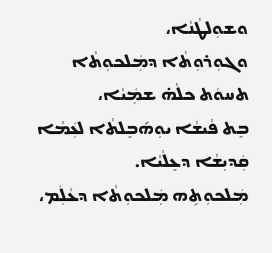ܘܫܘܼܠܛܵܢܵܐ،
ܘܓܘܼܪܘܼܬܵܐ ܕܡܲܠܟܘܼܬܵܐ ܬܚܘܿܬ ܟܠܵܗ̇ ܫܡܲܝܵܐ،
ܒܸܬ ܦܵܝܫܵܐ ܝܘܼܗ݇ܒܸܠܬܵܐ ܠܥܲܡܵܐ ܩܲܕܝܼܫܵܐ ܕܥܸܠܵܝܵܐ.
ܡܲܠܟܘܼܬܹܗ ܡܲܠܟܘܼܬܵܐ ܕܥܵܠܲܡ،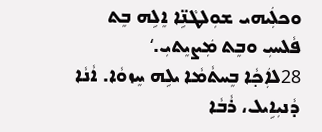ܘܟܠܲܝܗܝ ܫܘܼܠܛܵܢܹ̈ܐ ܐܸܠܹܗ ܒܸܬ ܦܵܠܚܝܼ ܘܒܸܬ ܡܲܨܝܸܬܝܼ.‘
28ܠܐܲܟ݂ܵܐ ܒܸܚܬܵܡܵܐ ܝܠܹܗ ܚܸܙܘܵܐ. ܐܵܢܵܐ ܕܵܢܝܼܐܹܝܠ، ܪܵܒܵܐ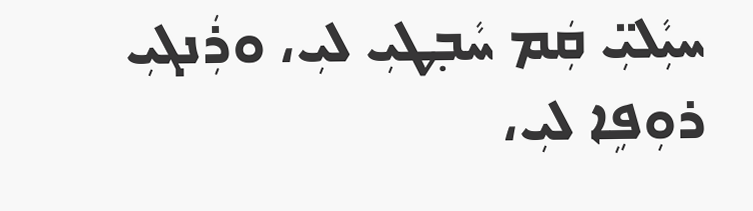ܚܝܼܵܠܝܼ̈ ܩܲܡ ܚܵܒ݂ܛܝܼ ܠܝܼ، ܘܪܲܢܓܝܼ ܪܘܼܦܹܐ ܠܝܼ،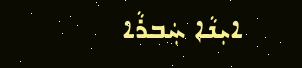ܐܝܼܢܵܐ ܚܲܒܪܵܐ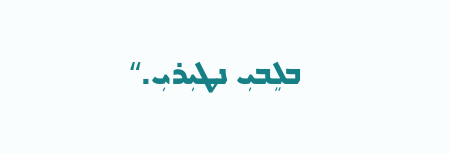ܒܠܸܒܝܼ ܢܛܝܼܪܝܼ.“